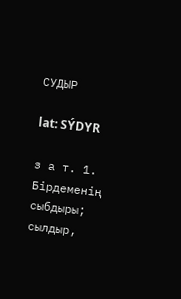СУДЫР

lat: SÝDYR

з а т. 1. Бірдеменің сыбдыры; сылдыр,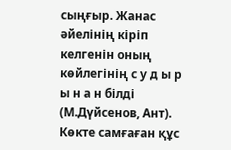сыңғыр. Жанас әйелінің кіріп келгенін оның көйлегінің с у д ы р ы н а н білді (М.Дүйсенов, Ант). Көкте самғаған құс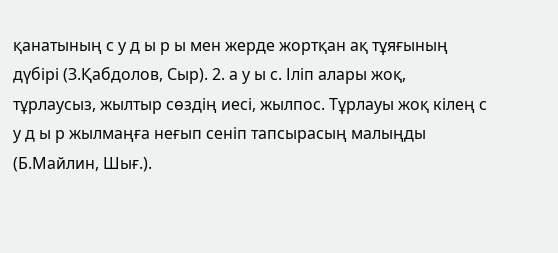қанатының с у д ы р ы мен жерде жортқан ақ тұяғының дүбірі (З.Қабдолов, Сыр). 2. а у ы с. Іліп алары жоқ, тұрлаусыз, жылтыр сөздің иесі, жылпос. Тұрлауы жоқ кілең с у д ы р жылмаңға неғып сеніп тапсырасың малыңды (Б.Майлин, Шығ.).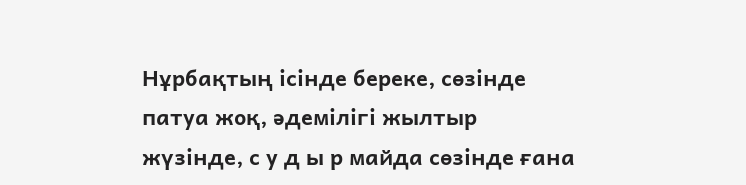Нұрбақтың ісінде береке, сөзінде патуа жоқ, әдемілігі жылтыр жүзінде, с у д ы р майда сөзінде ғана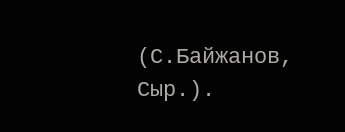(С.Байжанов, Сыр.).